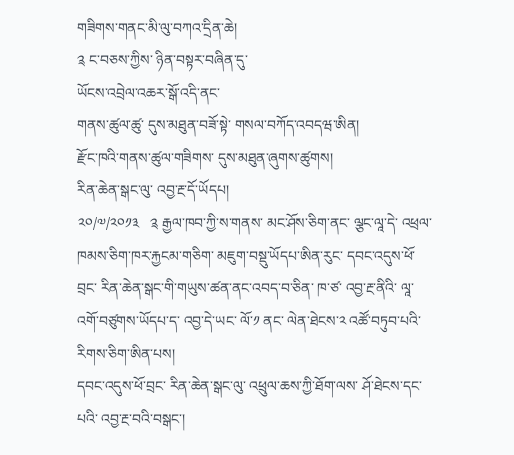གཟིགས་གནང་མི་ལུ་བཀའ་དྲིན་ཆེ།
༉ ང་བཅས་ཀྱིས་ ཉིན་བསྟར་བཞིན་དུ་
ཡོངས་འབྲེལ་འཆར་སྒོ་འདི་ནང་
གནས་ཚུལ་ཚུ་ དུས་མཐུན་བཟོ་སྟེ་ གསལ་བཀོད་འབདཝ་ཨིན།
རྫོང་ཁའི་གནས་ཚུལ་གཟིགས་ དུས་མཐུན་ཞུགས་ཚུགས།
རིན་ཆེན་སྒང་ལུ་ འབྱ་རྔ་དོ་ཡོདཔ།
༢༠/༧/༢༠༡༣   ༉ རྒྱལ་ཁབ་ཀྱི་ས་གནས་ མང་ཤོས་ཅིག་ནང་ ལྕང་ལཱ་དེ་ འཕྲལ་ཁམས་ཅིག་ཁར་རྐྱངམ་གཅིག་ མཇུག་བསྡུ་ཡོདཔ་ཨིན་རུང་ དབང་འདུས་ཕོ་བྲང་ རིན་ཆེན་སྒང་གི་གཡུས་ཚན་ནང་འབད་བ་ཅིན་ ཁ་ཙ་ འབྱ་རྔ་ནིའི་ ལཱ་འགོ་བཙུགས་ཡོདཔ་ད་ འབྱ་དེ་ཡང་ ལོ་༡ ནང་ ལེན་ཐེངས་༢ འཚོ་བཏུབ་པའི་རིགས་ཅིག་ཨིན་པས།
དབང་འདུས་ཕོ་བྲང་ རིན་ཆེན་སྒང་ལུ་ འཕྲུལ་ཆས་ཀྱི་ཐོག་ལས་ ཤོ་ཐེངས་དང་པའི་ འབྱ་རྔ་བའི་བསྒང་།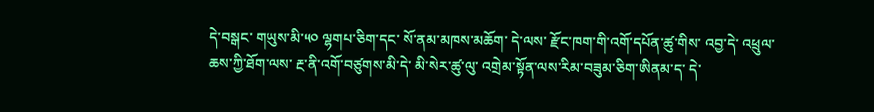དེ་བསྒང་ གཡུས་མི་༥༠ ལྷགཔ་ཅིག་དང་ སོ་ནམ་མཁས་མཆོག་ དེ་ལས་ རྫོང་ཁག་གི་འགོ་དཔོན་ཚུ་གིས་ འབྱ་དེ་ འཕྲུལ་ཆས་ཀྱི་ཐོག་ལས་ རྔ་ནི་འགོ་བཙུགས་མི་དེ་ མི་སེར་ཚུ་ལུ་ འགྲེམ་སྟོན་ལས་རིམ་བཟུམ་ཅིག་ཨིནམ་ད་ དེ་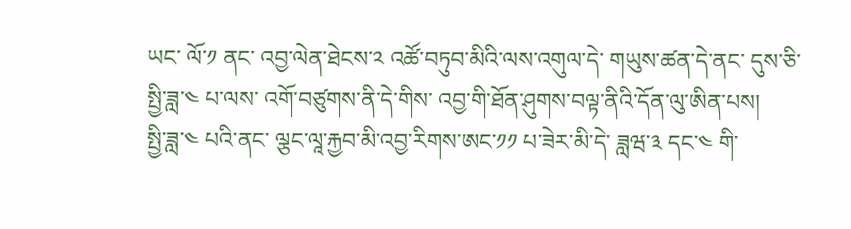ཡང་ ལོ་༡ ནང་ འབྱ་ལེན་ཐེངས་༢ འཚོ་བཏུབ་མིའི་ལས་འགུལ་དེ་ གཡུས་ཚན་དེ་ནང་ དུས་ཅི་ སྤྱི་ཟླ་༤ པ་ལས་ འགོ་བཙུགས་ནི་དེ་གིས་ འབྱ་གི་ཐོན་ཤུགས་བལྟ་ནིའི་དོན་ལུ་ཨིན་པས།
སྤྱི་ཟླ་༤ པའི་ནང་ ལྕང་ལཱ་རྐྱབ་མི་འབྱ་རིགས་ཨང་༡༡ པ་ཟེར་མི་དེ་ ཟླཝ་༣ དང་༤ གི་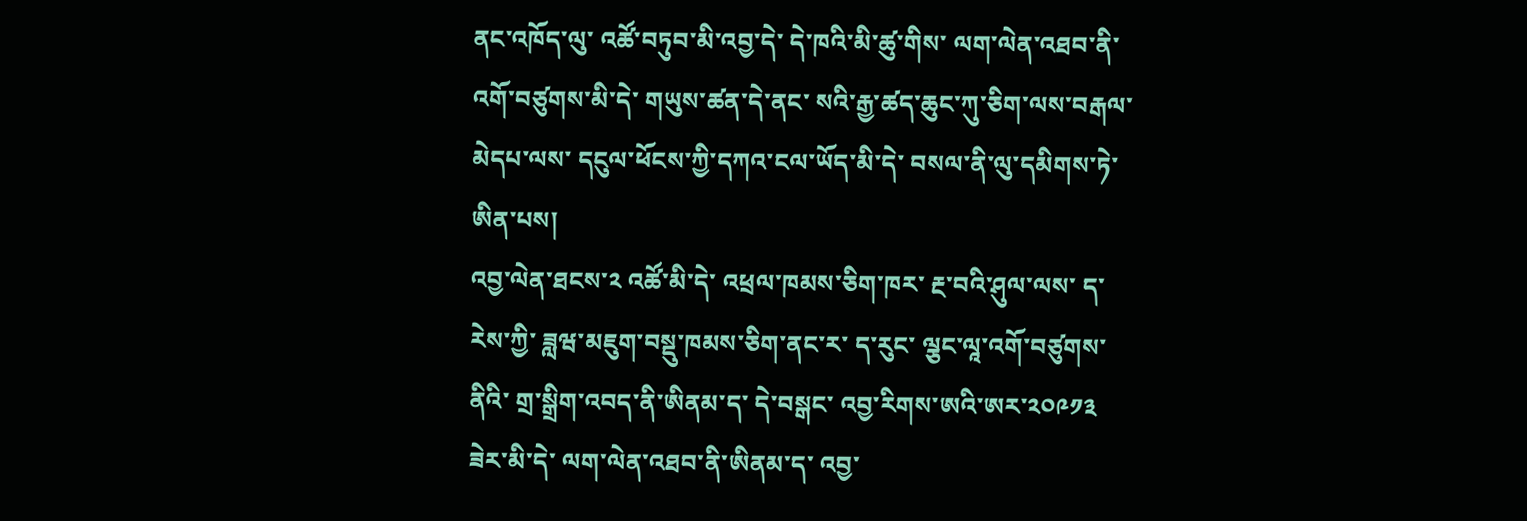ནང་འཁོད་ལུ་ འཚོ་བཏུབ་མི་འབྱ་དེ་ དེ་ཁའི་མི་ཚུ་གིས་ ལག་ལེན་འཐབ་ནི་འགོ་བཙུགས་མི་དེ་ གཡུས་ཚན་དེ་ནང་ སའི་རྒྱ་ཚད་ཆུང་ཀུ་ཅིག་ལས་བརྒལ་མེདཔ་ལས་ དངུལ་ཕོངས་ཀྱི་དཀའ་ངལ་ཡོད་མི་དེ་ བསལ་ནི་ལུ་དམིགས་ཏེ་ཨིན་པས།
འབྱ་ལེན་ཐངས་༢ འཚོ་མི་དེ་ འཕྲལ་ཁམས་ཅིག་ཁར་ རྔ་བའི་ཤུལ་ལས་ ད་རེས་ཀྱི་ ཟླཝ་མཇུག་བསྡུ་ཁམས་ཅིག་ནང་ར་ ད་རུང་ ལྕང་ལཱ་འགོ་བཙུགས་ནིའི་ གྲ་སྒྲིག་འབད་ནི་ཨིནམ་ད་ དེ་བསྒང་ འབྱ་རིགས་ཨའི་ཨར་༢༠༩༡༣ ཟེར་མི་དེ་ ལག་ལེན་འཐབ་ནི་ཨིནམ་ད་ འབྱ་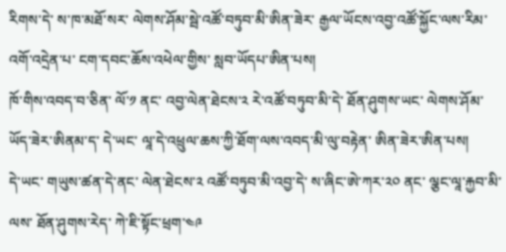རིགས་དེ་ ས་ཁ་མཐོ་སར་ ལེགས་ཤོམ་སྦེ་འཚོ་བཏུབ་མི་ཨིན་ཟེར་ རྒྱལ་ཡོངས་འབྱ་འཚོ་སྐྱོང་ལས་རིམ་འགོ་འདྲེན་པ་ ངག་དབང་ཆོས་འཕེལ་གྱིས་ སླབ་ཡོདཔ་ཨིན་པས།
ཁོ་གིས་འབད་བ་ཅིན་ ལོ་༡ ནང་ འབྱ་ལེན་ཐེངས་༢ རེ་འཚོ་བཏུབ་མི་དེ་ ཐོན་ཤུགས་ཡང་ ལེགས་ཤོམ་ཡོད་ཟེར་ཨིནམ་ད་ དེ་ཡང་ ལཱ་དེ་འཕྲུལ་ཆས་ཀྱི་ཐོག་ལས་འབད་མི་ལུ་བརྟེན་ ཨིན་ཟེར་ཨིན་པས།
དེ་ཡང་ གཡུས་ཚན་དེ་ནང་ ལེན་ཐེངས་༢ འཚོ་བཏུབ་མི་འབྱ་དེ་ ས་ཞིང་ཨེ་ཀར་༢༠ ནང་ ལྕང་ལཱ་རྐྱབ་མི་ལས་ ཐོན་ཤུགས་རེད་ ཀེ་ཇི་སྟོང་ཕྲག་༤༩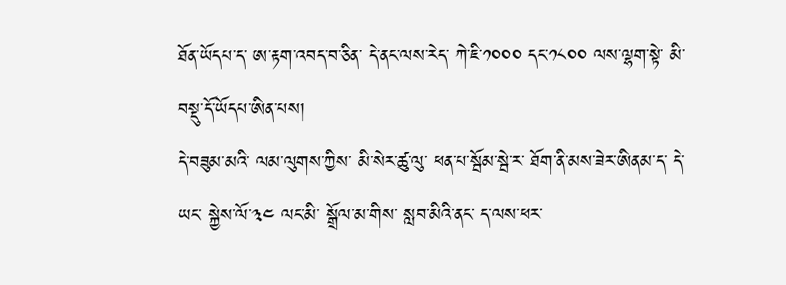ཐོན་ཡོདཔ་ད་ ཨ་རྟག་འབད་བ་ཅིན་ དེ་ནང་ལས་རེད་ ཀེ་ཇི་༡༠༠༠ དང་༡༨༠༠ ལས་ལྷག་སྟེ་ མི་བསྡུ་དོ་ཡོདཔ་ཨིན་པས།
དེ་བཟུམ་མའི་ ལམ་ལུགས་ཀྱིས་ མི་སེར་ཚུ་ལུ་ ཕན་པ་སྦོམ་སྦེ་ར་ ཐོག་ནི་མས་ཟེར་ཨིནམ་ད་ དེ་ཡང་ སྐྱེས་ལོ་༣༤ ལང་མི་ སྒྲོལ་མ་གིས་ སླབ་མིའི་ནང་ ད་ལས་ཕར་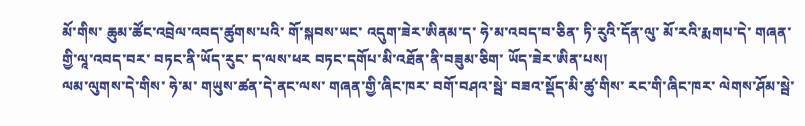མོ་གིས་ ཆུམ་ཚོང་འབྲེལ་འབད་ཚུགས་པའི་ གོ་སྐབས་ཡང་ འདུག་ཟེར་ཨིནམ་ད་ ཧེ་མ་འབད་བ་ཅིན་ ཏི་རུའི་དོན་ལུ་ མོ་རའི་རྨགཔ་དེ་ གཞན་གྱི་ལཱ་འབད་བར་ བཏང་ནི་ཡོད་རུང་ ད་ལས་ཕར བཏང་དགོཔ་མི་འཐོན་ནི་བཟུམ་ཅིག་ ཡོད་ཟེར་ཨིན་པས།
ལམ་ལུགས་དེ་གིས་ ཧེ་མ་ གཡུས་ཚན་དེ་ནང་ལས་ གཞན་གྱི་ཞིང་ཁར་ བགོ་བཤའ་སྦེ་ བཟའ་སྡོད་མི་ཚུ་གིས་ རང་གི་ཞིང་ཁར་ ལེགས་ཤོམ་སྦེ་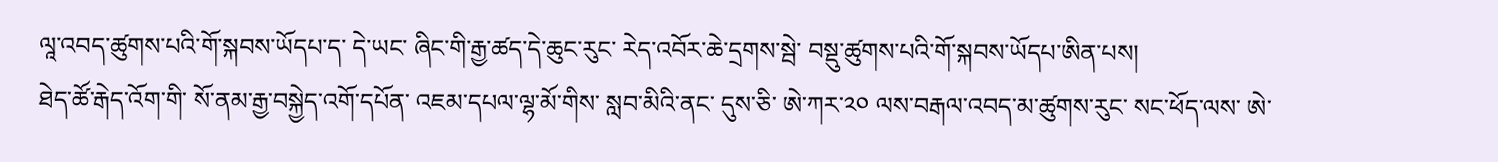ལཱ་འབད་ཚུགས་པའི་གོ་སྐབས་ཡོདཔ་ད་ དེ་ཡང་ ཞིང་གི་རྒྱ་ཚད་དེ་ཆུང་རུང་ རེད་འབོར་ཆེ་དྲགས་སྦེ་ བསྡུ་ཚུགས་པའི་གོ་སྐབས་ཡོདཔ་ཨིན་པས།
ཐེད་ཚོ་རྒེད་འོག་གི་ སོ་ནམ་རྒྱ་བསྐྱེད་འགོ་དཔོན་ འཇམ་དཔལ་ལྷ་མོ་གིས་ སླབ་མིའི་ནང་ དུས་ཅི་ ཨེ་ཀར་༢༠ ལས་བརྒལ་འབད་མ་ཚུགས་རུང་ སང་ཕོད་ལས་ ཨེ་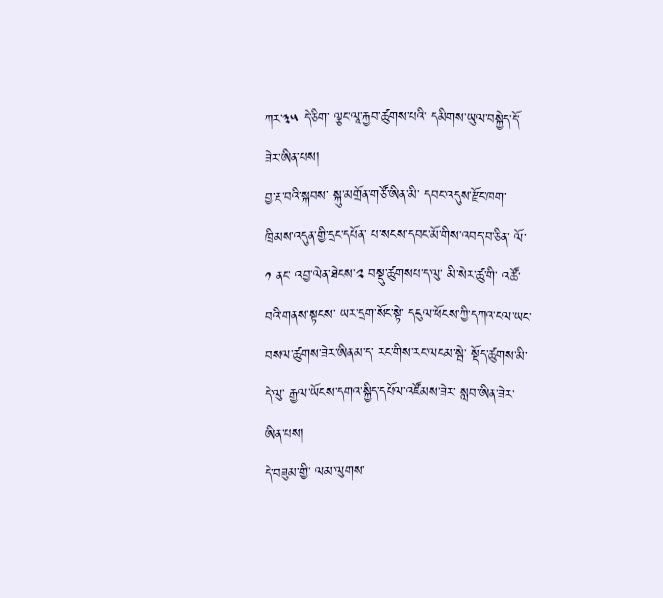ཀར་༣༥ དེ་ཅིག་ ལྕང་ལཱ་རྐྱབ་ཚུགས་པའི་ དམིགས་ཡུལ་བསྐྱེད་དོ་ཟེར་ཨིན་པས།
བྱ་རྔ་བའི་སྐབས་ སྐུ་མགྲོན་གཙོ་ཨིན་མི་ དབང་འདུས་རྫོང་ཁག་ཁྲིམས་འདུན་གྱི་དྲང་དཔོན་ པ་སངས་དབང་མོ་གིས་འབད་བ་ཅིན་ ལོ་༡ ནང་ འབྱ་ལེན་ཐེངས་༢ བསྡུ་ཚུགསཔ་ད་ལུ་ མི་སེར་ཚུ་གི་ འཚོ་བའི་གནས་སྟངས་ ཡར་དྲག་སོང་སྟེ་ དངུལ་ཕོངས་ཀྱི་དཀའ་ངལ་ཡང་ བསལ་ཚུགས་ཟེར་ཨིནམ་ད་ རང་གིས་རང་ལངམ་སྦེ་ སྡོད་ཚུགས་མི་དེ་ལུ་ རྒྱལ་ཡོངས་དགའ་སྐྱིད་དཔོལ་འཛོམས་ཟེར་ སླབ་ཨིན་ཟེར་ཨིན་པས།
དེ་བཟུམ་གྱི་ ལམ་ལུགས་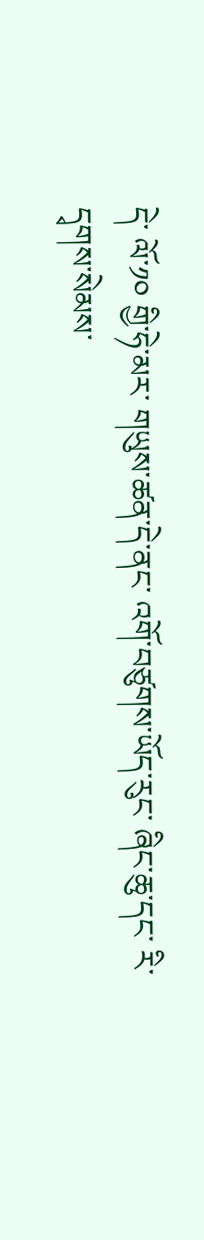དེ་ ལོ་༡༠ གྱི་ཧེ་མར་ གཡུས་ཚན་དེ་ནང་ འགོ་བཙུགས་ཡོད་རུང་ ཞིང་ཆུ་དང་ རི་དྭགས་སེམས་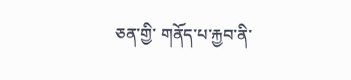ཅན་གྱི་ གནོད་པ་རྐྱབ་ནི་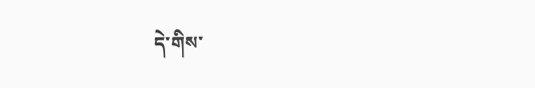དེ་གིས་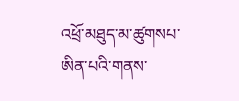འཕྲོ་མཐུད་མ་ཚུགསཔ་ཨིན་པའི་གནས་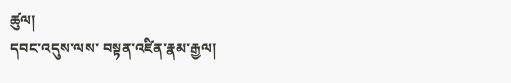ཚུལ།
དབང་འདུས་ལས་ བསྟན་འཛིན་རྣམ་རྒྱལ།